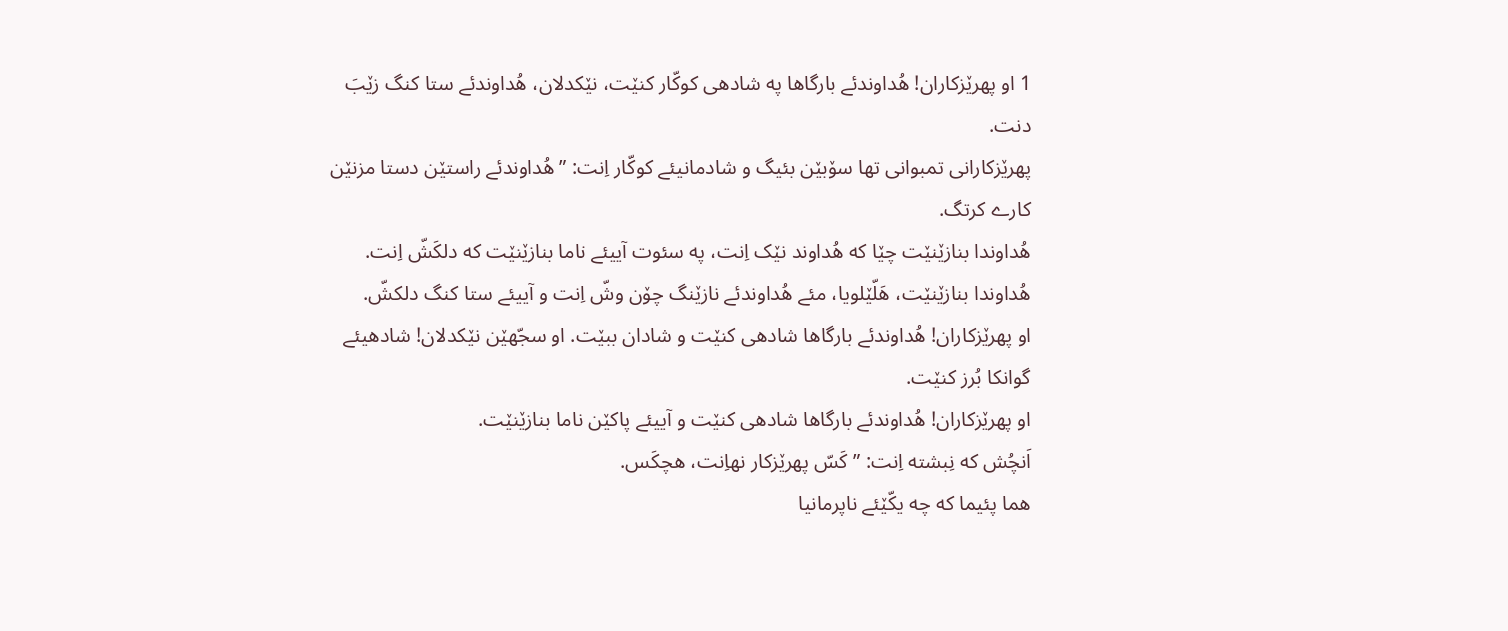1 او پهرێزکاران! هُداوندئے بارگاها په شادهی کوکّار کنێت، نێکدلان، هُداوندئے ستا کنگ زێبَ دنت.
پهرێزکارانی تمبوانی تها سۆبێن بئیگ و شادمانیئے کوکّار اِنت: ”هُداوندئے راستێن دستا مزنێن کارے کرتگ.
هُداوندا بنازێنێت چێا که هُداوند نێک اِنت، په سئوت آییئے ناما بنازێنێت که دلکَشّ اِنت.
هُداوندا بنازێنێت، هَلّێلویا، مئے هُداوندئے نازێنگ چۆن وشّ اِنت و آییئے ستا کنگ دلکشّ.
او پهرێزکاران! هُداوندئے بارگاها شادهی کنێت و شادان ببێت. او سجّهێن نێکدلان! شادهیئے گوانکا بُرز کنێت.
او پهرێزکاران! هُداوندئے بارگاها شادهی کنێت و آییئے پاکێن ناما بنازێنێت.
اَنچُش که نِبشته اِنت: ”کَسّ پهرێزکار نهاِنت، هچکَس.
هما پئیما که چه یکّێئے ناپرمانیا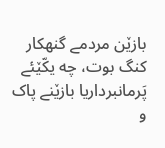بازێن مردمے گنهکار کنگ بوت، چه یکّێئے پَرمانبرداریا بازێنے پاک و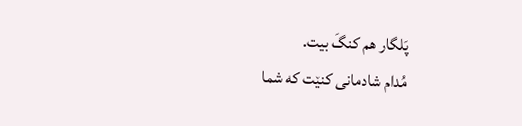پَلگار هم کنگَ بیت.
مُدام شادمانی کنێت که شما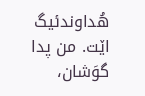هُداوندئیگ اێت. من پدا گوَشان،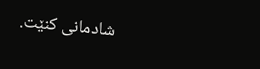شادمانی کنێت.